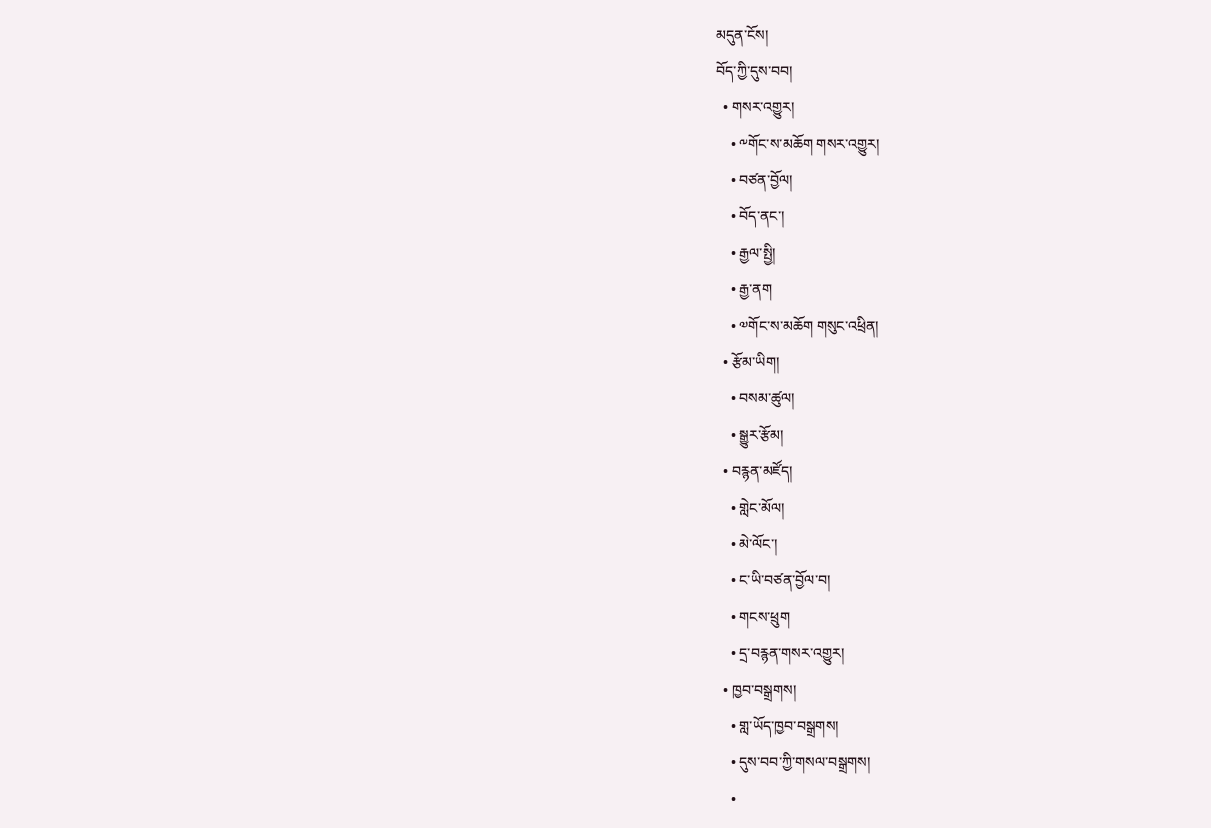མདུན་ངོས།
བོད་ཀྱི་དུས་བབ།
  • གསར་འགྱུར།
    • ༸གོང་ས་མཆོག གསར་འགྱུར།
    • བཙན་བྱོལ།
    • བོད་ནང་།
    • རྒྱལ་སྤྱི།
    • རྒྱ་ནག
    • ༧གོང་ས་མཆོག གསུང་འཕྲིན།
  • རྩོམ་ཡིག།
    • བསམ་ཚུལ།
    • སྒྱུར་རྩོམ།
  • བརྙན་མཛོད།
    • གླེང་མོལ།
    • མེ་ལོང་།
    • ང་ཡི་བཙན་བྱོལ་བ།
    • གངས་ཕྲུག
    • དྲ་བརྙན་གསར་འགྱུར།
  • ཁྱབ་བསྒྲགས།
    • གླ་ཡོད་ཁྱབ་བསྒྲགས།
    • དུས་བབ་ཀྱི་གསལ་བསྒྲགས།
    •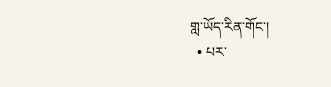གླ་ཡོད་རིན་གོང་།
  • པར་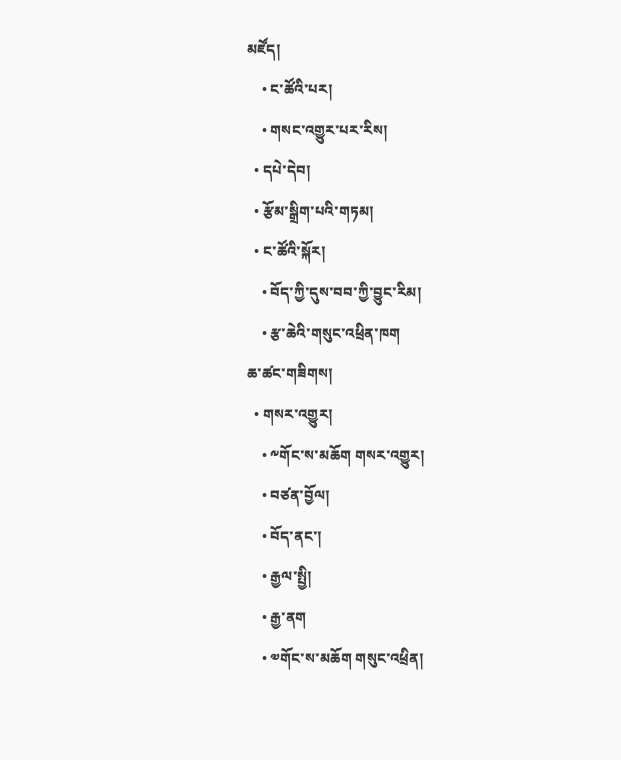མཛོད།
    • ང་ཚོའི་པར།
    • གསང་འགྱུར་པར་རིས།
  • དཔེ་དེབ།
  • རྩོམ་སྒྲིག་པའི་གཏམ།
  • ང་ཚོའི་སྐོར།
    • བོད་ཀྱི་དུས་བབ་ཀྱི་བྱུང་རིམ།
    • རྩ་ཆེའི་གསུང་འཕྲིན་ཁག
ཆ་ཚང་གཟིགས།
  • གསར་འགྱུར།
    • ༸གོང་ས་མཆོག གསར་འགྱུར།
    • བཙན་བྱོལ།
    • བོད་ནང་།
    • རྒྱལ་སྤྱི།
    • རྒྱ་ནག
    • ༧གོང་ས་མཆོག གསུང་འཕྲིན།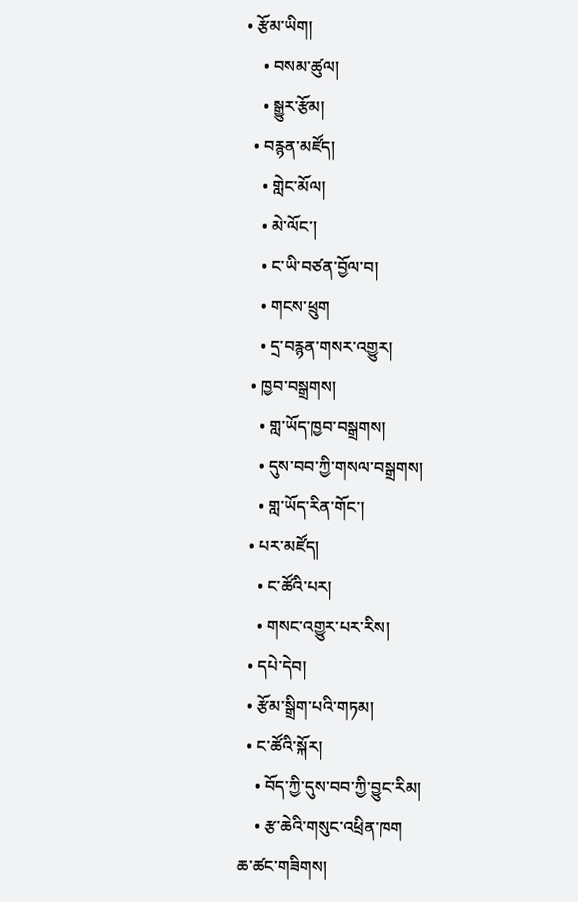• རྩོམ་ཡིག།
    • བསམ་ཚུལ།
    • སྒྱུར་རྩོམ།
  • བརྙན་མཛོད།
    • གླེང་མོལ།
    • མེ་ལོང་།
    • ང་ཡི་བཙན་བྱོལ་བ།
    • གངས་ཕྲུག
    • དྲ་བརྙན་གསར་འགྱུར།
  • ཁྱབ་བསྒྲགས།
    • གླ་ཡོད་ཁྱབ་བསྒྲགས།
    • དུས་བབ་ཀྱི་གསལ་བསྒྲགས།
    • གླ་ཡོད་རིན་གོང་།
  • པར་མཛོད།
    • ང་ཚོའི་པར།
    • གསང་འགྱུར་པར་རིས།
  • དཔེ་དེབ།
  • རྩོམ་སྒྲིག་པའི་གཏམ།
  • ང་ཚོའི་སྐོར།
    • བོད་ཀྱི་དུས་བབ་ཀྱི་བྱུང་རིམ།
    • རྩ་ཆེའི་གསུང་འཕྲིན་ཁག
ཆ་ཚང་གཟིགས།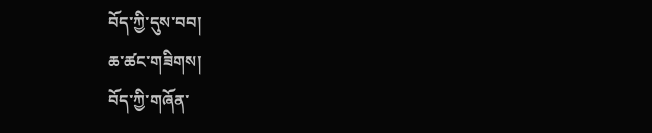བོད་ཀྱི་དུས་བབ།
ཆ་ཚང་གཟིགས།
བོད་ཀྱི་གཞོན་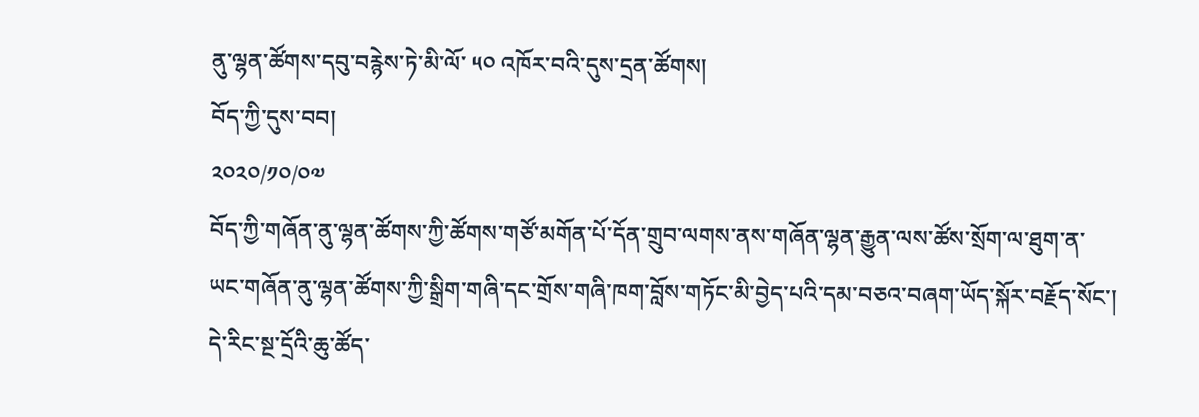ནུ་ལྷན་ཚོགས་དབུ་བརྙེས་ཏེ་མི་ལོ་ ༥༠ འཁོར་བའི་དུས་དྲན་ཚོགས།
བོད་ཀྱི་དུས་བབ།
༢༠༢༠/༡༠/༠༧
བོད་ཀྱི་གཞོན་ནུ་ལྷན་ཚོགས་ཀྱི་ཚོགས་གཙོ་མགོན་པོ་དོན་གྲུབ་ལགས་ནས་གཞོན་ལྷན་རྒྱུན་ལས་ཚོས་སྲོག་ལ་ཐུག་ན་ཡང་གཞོན་ནུ་ལྷན་ཚོགས་ཀྱི་སྒྲིག་གཞི་དང་གྲོས་གཞི་ཁག་བློས་གཏོང་མི་བྱེད་པའི་དམ་བཅའ་བཞག་ཡོད་སྐོར་བརྗོད་སོང་།
དེ་རིང་སྔ་དྲོའི་ཆུ་ཚོད་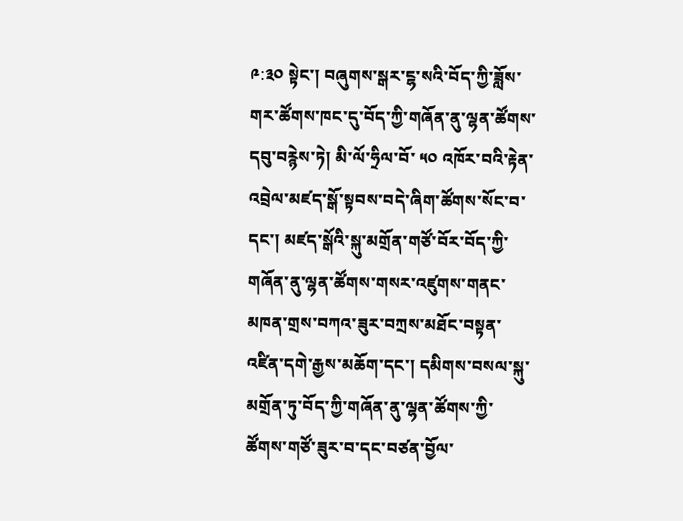༩:༣༠ སྟེང་། བཞུགས་སྒར་ངྷ་སའི་བོད་ཀྱི་ཟློས་གར་ཚོགས་ཁང་དུ་བོད་ཀྱི་གཞོན་ནུ་ལྷན་ཚོགས་དབུ་བརྙེས་ཏེ། མི་ལོ་ཧྲིལ་བོ་ ༥༠ འཁོར་བའི་རྟེན་འབྲེལ་མཛད་སྒོ་སྟབས་བདེ་ཞིག་ཚོགས་སོང་བ་དང་། མཛད་སྒོའི་སྐུ་མགྲོན་གཙོ་བོར་བོད་ཀྱི་གཞོན་ནུ་ལྷན་ཚོགས་གསར་འཛུགས་གནང་མཁན་གྲས་བཀའ་ཟུར་བཀྲས་མཐོང་བསྟན་འཛིན་དགེ་རྒྱས་མཆོག་དང་། དམིགས་བསལ་སྐུ་མགྲོན་ཏུ་བོད་ཀྱི་གཞོན་ནུ་ལྷན་ཚོགས་ཀྱི་ཚོགས་གཙོ་ཟུར་བ་དང་བཙན་བྱོལ་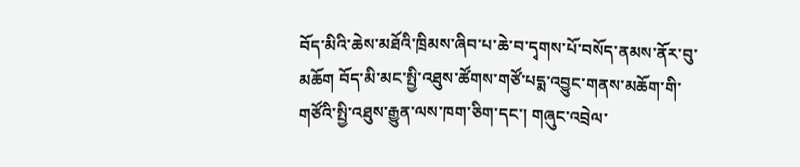བོད་མིའི་ཆེས་མཐོའི་ཁྲིམས་ཞིབ་པ་ཆེ་བ་དྭགས་པོ་བསོད་ནམས་ནོར་བུ་མཆོག བོད་མི་མང་སྤྱི་འཐུས་ཚོགས་གཙོ་པདྨ་འབྱུང་གནས་མཆོག་གི་གཙོའི་སྤྱི་འཐུས་རྒྱུན་ལས་ཁག་ཅིག་དང་། གཞུང་འབྲེལ་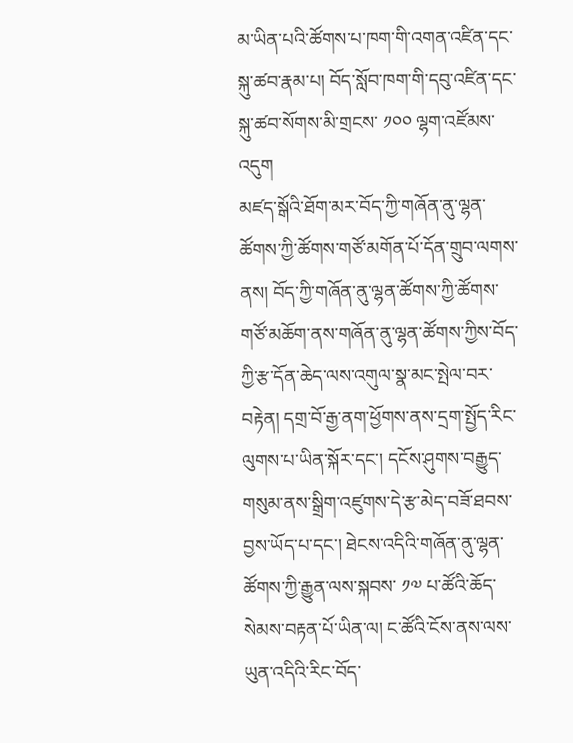མ་ཡིན་པའི་ཚོགས་པ་ཁག་གི་འགན་འཛིན་དང་སྐུ་ཚབ་རྣམ་པ། བོད་སློབ་ཁག་གི་དབུ་འཛིན་དང་སྐུ་ཚབ་སོགས་མི་གྲངས་ ༡༠༠ ལྷག་འཛོམས་འདུག
མཛད་སྒོའི་ཐོག་མར་བོད་ཀྱི་གཞོན་ནུ་ལྷན་ཚོགས་ཀྱི་ཚོགས་གཙོ་མགོན་པོ་དོན་གྲུབ་ལགས་ནས། བོད་ཀྱི་གཞོན་ནུ་ལྷན་ཚོགས་ཀྱི་ཚོགས་གཙོ་མཆོག་ནས་གཞོན་ནུ་ལྷན་ཚོགས་ཀྱིས་བོད་ཀྱི་རྩ་དོན་ཆེད་ལས་འགུལ་སྣ་མང་སྤེལ་བར་བརྟེན། དགྲ་བོ་རྒྱ་ནག་ཕྱོགས་ནས་དྲག་སྤྱོད་རིང་ལུགས་པ་ཡིན་སྐོར་དང་། དངོས་ཤུགས་བརྒྱུད་གསུམ་ནས་སྒྲིག་འཛུགས་དེ་རྩ་མེད་བཟོ་ཐབས་བྱས་ཡོད་པ་དང་། ཐེངས་འདིའི་གཞོན་ནུ་ལྷན་ཚོགས་ཀྱི་རྒྱུན་ལས་སྐབས་ ༡༧ པ་ཚོའི་ཆོད་སེམས་བརྟན་པོ་ཡིན་ལ། ང་ཚོའི་ངོས་ནས་ལས་ཡུན་འདིའི་རིང་བོད་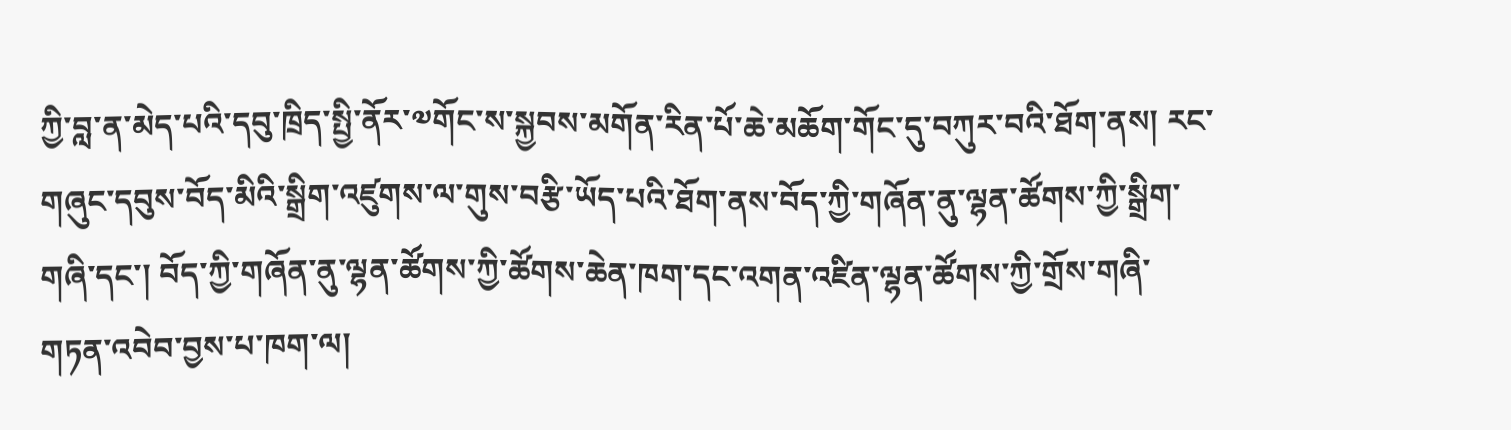ཀྱི་བླ་ན་མེད་པའི་དབུ་ཁྲིད་སྤྱི་ནོར་༧གོང་ས་སྐྱབས་མགོན་རིན་པོ་ཆེ་མཆོག་གོང་དུ་བཀུར་བའི་ཐོག་ནས། རང་གཞུང་དབུས་བོད་མིའི་སྒྲིག་འཛུགས་ལ་གུས་བརྩི་ཡོད་པའི་ཐོག་ནས་བོད་ཀྱི་གཞོན་ནུ་ལྷན་ཚོགས་ཀྱི་སྒྲིག་གཞི་དང་། བོད་ཀྱི་གཞོན་ནུ་ལྷན་ཚོགས་ཀྱི་ཚོགས་ཆེན་ཁག་དང་འགན་འཛིན་ལྷན་ཚོགས་ཀྱི་གྲོས་གཞི་གཏན་འབེབ་བྱས་པ་ཁག་ལ།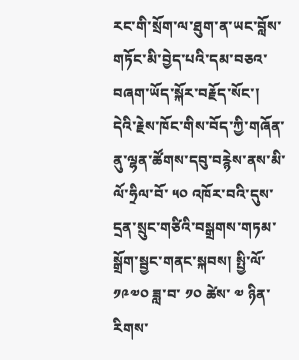རང་གི་སྲོག་ལ་ཐུག་ན་ཡང་བློས་གཏོང་མི་བྱེད་པའི་དམ་བཅའ་བཞག་ཡོད་སྐོར་བརྗོད་སོང་།
དེའི་རྗེས་ཁོང་གིས་བོད་ཀྱི་གཞོན་ནུ་ལྷན་ཚོགས་དབུ་བརྙེས་ནས་མི་ལོ་ཧྲིལ་བོ་ ༥༠ འཁོར་བའི་དུས་དྲན་སྲུང་གཙིའི་བསྒྲགས་གཏམ་སྒྲོག་སྦྱང་གནང་སྐབས། སྤྱི་ལོ་ ༡༩༧༠ ཟླ་བ་ ༡༠ ཚེས་ ༧ ཉིན་རིགས་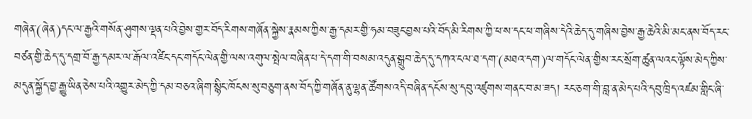གཞེན་(ཞེན)དང་ལ་རྒྱའི་གསོན་ཤུགས་ལྡན་པའི་བྱེས་གྱར་བོད་རིགས་གཞོན་སྐྱེས་རྣམས་ཀྱིས་རྒྱ་དམར་གྱི་ཧམ་བཟུང་བྱས་པའི་བོད་མི་རིགས་ཀྱི་ཕ་ས་དང་ཕ་གཞིས་དེའི་ཆེད་དུ་གཞིས་བྱེས་རྒྱ་ཆེའི་མི་མང་ནས་བོད་རང་བཙན་གྱི་ཆེད་དུ་དགྲ་བོ་རྒྱ་དམར་ལ་རྒོལ་འཛིང་དང་གདོང་ལེན་གྱི་ལས་འགུལ་སྤེལ་བཞིན་པ་དེ་དག་གི་བསམ་འདུན་སྒྲུབ་ཆེད་དུ་དཀའ་ངལ་ཐ་དག་(མཐའ་དག)ལ་གདོང་ལེན་གྱིས་རང་སྲོག་ཚུན་ལའང་ལྟོས་མེད་ཀྱིས་མདུན་སྐྱོད་བྱ་རྒྱུ་ཡིན་ཅེས་པའི་འགྱུར་མེད་ཀྱི་དམ་བཅའ་ཞིག་སྙིང་ཁོངས་སུ་བཅུག་ནས་བོད་ཀྱི་གཞོན་ནུ་ལྷན་ཚོགས་འདི་བཞིན་དངོས་སུ་དབུ་འཛུགས་གནང་བ་མ་ཟད། རང་ཅག་གི་བླ་ན་མེད་པའི་དབུ་ཁྲིད་འཛམ་གླིང་ཞི་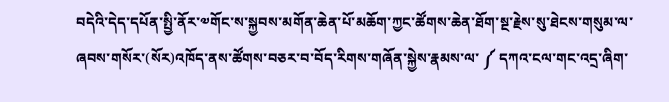བདེའི་དེད་དཔོན་སྤྱི་ནོར་༧གོང་ས་སྐྱབས་མགོན་ཆེན་པོ་མཆོག་ཀྱང་ཚོགས་ཆེན་ཐོག་སྔ་རྗེས་སུ་ཐེངས་གསུམ་ལ་ཞབས་གསོར་(སོར)འཁོད་ནས་ཚོགས་བཅར་བ་བོད་རིགས་གཞོན་སྐྱེས་རྣམས་ལ་ ༼ དཀའ་ངལ་གང་འདྲ་ཞིག་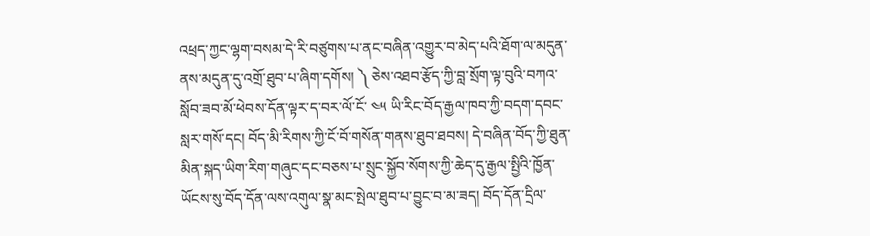འཕྲད་ཀྱང་ལྷག་བསམ་དེ་རི་བཙུགས་པ་ནང་བཞིན་འགྱུར་བ་མེད་པའི་ཐོག་ལ་མདུན་ནས་མདུན་དུ་འགྲོ་ཐུབ་པ་ཞིག་དགོས། ༽ ཅེས་འཐབ་རྩོད་ཀྱི་བླ་སྲོག་ལྟ་བུའི་བཀའ་སློབ་ཟབ་མོ་ཕེབས་དོན་ལྟར་ད་བར་ལོ་ངོ་ ༤༥ ཡི་རིང་བོད་རྒྱལ་ཁབ་ཀྱི་བདག་དབང་སླར་གསོ་དང། བོད་མི་རིགས་ཀྱི་ངོ་བོ་གསོན་གནས་ཐུབ་ཐབས། དེ་བཞིན་བོད་ཀྱི་ཐུན་མིན་སྐད་ཡིག་རིག་གཞུང་དང་བཅས་པ་སྲུང་སྐྱོབ་སོགས་ཀྱི་ཆེད་དུ་རྒྱལ་སྤྱིའི་ཁྱོན་ཡོངས་སུ་བོད་དོན་ལས་འགུལ་སྣ་མང་སྤེལ་ཐུབ་པ་བྱུང་བ་མ་ཟད། བོད་དོན་དྲིལ་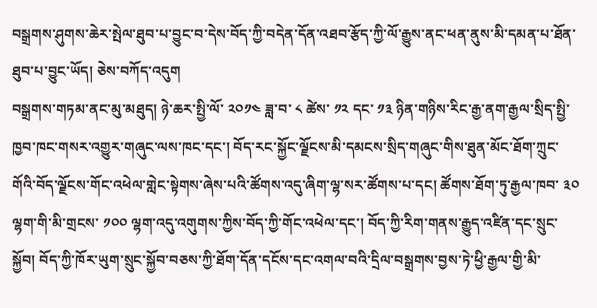བསྒྲགས་ཤུགས་ཆེར་སྤེལ་ཐུབ་པ་བྱུང་བ་དེས་བོད་ཀྱི་བདེན་དོན་འཐབ་རྩོད་ཀྱི་ལོ་རྒྱུས་ནང་ཕན་ནུས་མི་དམན་པ་ཐོན་ཐུབ་པ་བྱུང་ཡོད། ཅེས་བཀོད་འདུག
བསྒྲགས་གཏམ་ནང་མུ་མཐུད། ཉེ་ཆར་སྤྱི་ལོ་ ༢༠༡༤ ཟླ་བ་ ༨ ཚེས་ ༡༢ དང་ ༡༣ ཉིན་གཉིས་རིང་རྒྱ་ནག་རྒྱལ་སྲིད་སྤྱི་ཁྱབ་ཁང་གསར་འགྱུར་གཞུང་ལས་ཁང་དང་། བོད་རང་སྐྱོང་ལྗོངས་མི་དམངས་སྲིད་གཞུང་གིས་ཐུན་མོང་ཐོག་ཀྲུང་གོའི་བོད་ལྗོངས་གོང་འཕེལ་གླེང་སྟེགས་ཞེས་པའི་ཚོགས་འདུ་ཞིག་ལྷ་སར་ཚོགས་པ་དང། ཚོགས་ཐོག་ཏུ་རྒྱལ་ཁབ་ ༣༠ ལྷག་གི་མི་གྲངས་ ༡༠༠ ལྷག་འདུ་འགུགས་ཀྱིས་བོད་ཀྱི་གོང་འཕེལ་དང་། བོད་ཀྱི་རིག་གནས་རྒྱུད་འཛིན་དང་སྲུང་སྐྱོབ། བོད་ཀྱི་ཁོར་ཡུག་སྲུང་སྐྱོབ་བཅས་ཀྱི་ཐོག་དོན་དངོས་དང་འགལ་བའི་དྲིལ་བསྒྲགས་བྱས་ཏེ་ཕྱི་རྒྱལ་གྱི་མི་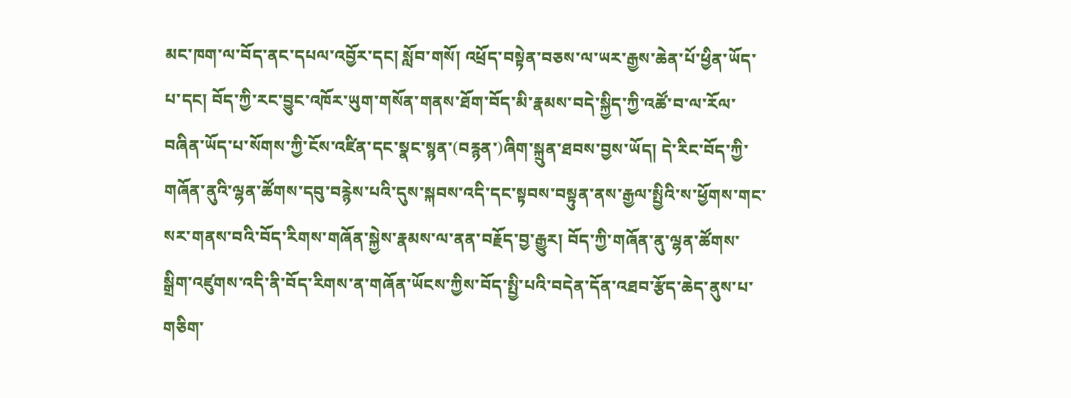མང་ཁག་ལ་བོད་ནང་དཔལ་འབྱོར་དང། སློབ་གསོ། འཕྲོད་བསྟེན་བཅས་ལ་ཡར་རྒྱས་ཆེན་པོ་ཕྱིན་ཡོད་པ་དང། བོད་ཀྱི་རང་བྱུང་འཁོར་ཡུག་གསོན་གནས་ཐོག་བོད་མི་རྣམས་བདེ་སྐྱིད་ཀྱི་འཚོ་བ་ལ་རོལ་བཞིན་ཡོད་པ་སོགས་ཀྱི་ངོས་འཛིན་དང་སྣང་སྙན་(བརྙན་)ཞིག་སྐྲུན་ཐབས་བྱས་ཡོད། དེ་རིང་བོད་ཀྱི་གཞོན་ནུའི་ལྷན་ཚོགས་དབུ་བརྙེས་པའི་དུས་སྐབས་འདི་དང་སྟབས་བསྟུན་ནས་རྒྱལ་སྤྱིའི་ས་ཕྱོགས་གང་སར་གནས་བའི་བོད་རིགས་གཞོན་སྐྱེས་རྣམས་ལ་ནན་བརྗོད་བྱ་རྒྱུར། བོད་ཀྱི་གཞོན་ནུ་ལྷན་ཚོགས་སྒྲིག་འཛུགས་འདི་ནི་བོད་རིགས་ན་གཞོན་ཡོངས་ཀྱིས་བོད་སྤྱི་པའི་བདེན་དོན་འཐབ་རྩོད་ཆེད་ནུས་པ་གཅིག་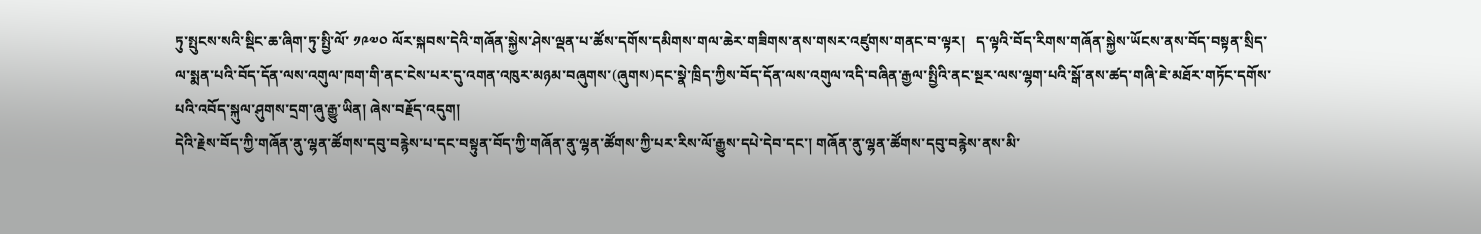ཏུ་སྤུངས་སའི་སྡིང་ཆ་ཞིག་ཏུ་སྤྱི་ལོ་ ༡༩༧༠ ལོར་སྐབས་དེའི་གཞོན་སྐྱེས་ཤེས་ལྡན་པ་ཚོས་དགོས་དམིགས་གལ་ཆེར་གཟིགས་ནས་གསར་འཛུགས་གནང་བ་ལྟར།   ད་ལྟའི་བོད་རིགས་གཞོན་སྐྱེས་ཡོངས་ནས་བོད་བསྟན་སྲིད་ལ་སྨན་པའི་བོད་དོན་ལས་འགུལ་ཁག་གི་ནང་ངེས་པར་དུ་འགན་འཁུར་མཉམ་བཞུགས་(ཞུགས)དང་སྣེ་ཁྲིད་ཀྱིས་བོད་དོན་ལས་འགུལ་འདི་བཞིན་རྒྱལ་སྤྱིའི་ནང་སྔར་ལས་ལྷག་པའི་སྒོ་ནས་ཚད་གཞི་ཇེ་མཐོར་གཏོང་དགོས་པའི་འབོད་སྐུལ་ཤུགས་དྲག་ཞུ་རྒྱུ་ཡིན། ཞེས་བརྗོད་འདུག།
དེའི་རྗེས་བོད་ཀྱི་གཞོན་ནུ་ལྷན་ཚོགས་དབུ་བརྙེས་པ་དང་བསྟུན་བོད་ཀྱི་གཞོན་ནུ་ལྷན་ཚོགས་ཀྱི་པར་རིས་ལོ་རྒྱུས་དཔེ་དེབ་དང་། གཞོན་ནུ་ལྷན་ཚོགས་དབུ་བརྙེས་ནས་མི་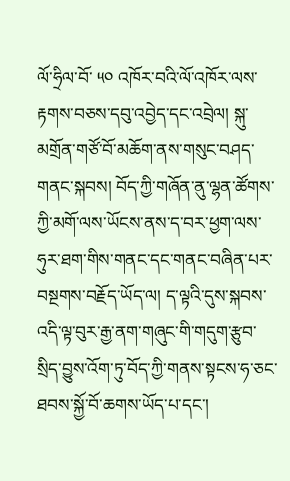ལོ་ཧྲིལ་བོ་ ༥༠ འཁོར་བའི་ལོ་འཁོར་ལས་རྟགས་བཅས་དབུ་འབྱེད་དང་འབྲེལ། སྐུ་མགྲོན་གཙོ་བོ་མཆོག་ནས་གསུང་བཤད་གནང་སྐབས། བོད་ཀྱི་གཞོན་ནུ་ལྷན་ཚོགས་ཀྱི་མགོ་ལས་ཡོངས་ནས་ད་བར་ཕྱག་ལས་ཧུར་ཐག་གིས་གནང་དང་གནང་བཞིན་པར་བསྔགས་བརྗོད་ཡོད་ལ། ད་ལྟའི་དུས་སྐབས་འདི་ལྟ་བུར་རྒྱ་ནག་གཞུང་གི་གདུག་རྩུབ་སྲིད་བྱུས་འོག་ཏུ་བོད་ཀྱི་གནས་སྟངས་ཧ་ཅང་ཐབས་སྐྱོ་བོ་ཆགས་ཡོད་པ་དང་།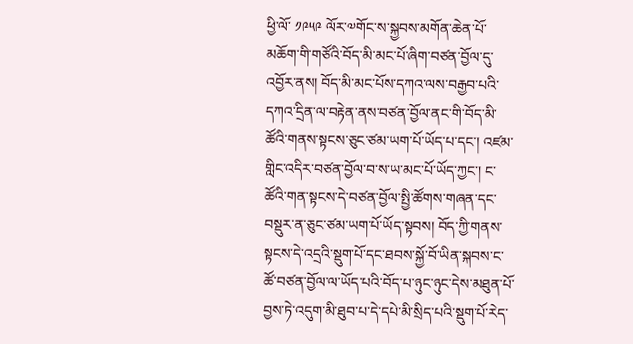ཕྱི་ལོ་ ༡༩༥༩ ལོར་༧གོང་ས་སྐྱབས་མགོན་ཆེན་པོ་མཆོག་གི་གཙོའི་བོད་མི་མང་པོ་ཞིག་བཙན་བྱོལ་དུ་འབྱོར་ནས། བོད་མི་མང་པོས་དཀའ་ལས་བརྒྱབ་པའི་དཀའ་དྲིན་ལ་བརྟེན་ནས་བཙན་བྱོལ་ནང་གི་བོད་མི་ཚོའི་གནས་སྟངས་ཅུང་ཙམ་ཡག་པོ་ཡོད་པ་དང་། འཛམ་གླིང་འདིར་བཙན་བྱོལ་བ་ས་ཡ་མང་པོ་ཡོད་ཀྱང་། ང་ཚོའི་གན་སྟངས་དེ་བཙན་བྱོལ་སྤྱི་ཚོགས་གཞན་དང་བསྡུར་ན་ཅུང་ཙམ་ཡག་པོ་ཡོད་སྟབས། བོད་ཀྱི་གནས་སྟངས་དེ་འདྲའི་སྡུག་པོ་དང་ཐབས་སྐྱོ་བོ་ཡིན་སྐབས་ང་ཚོ་བཙན་བྱོལ་ལ་ཡོད་པའི་བོད་པ་ཉུང་ཉུང་དེས་མཐུན་པོ་བྱས་ཏེ་འདུག་མི་ཐུབ་པ་དེ་དཔེ་མི་སྲིད་པའི་སྡུག་པོ་རེད་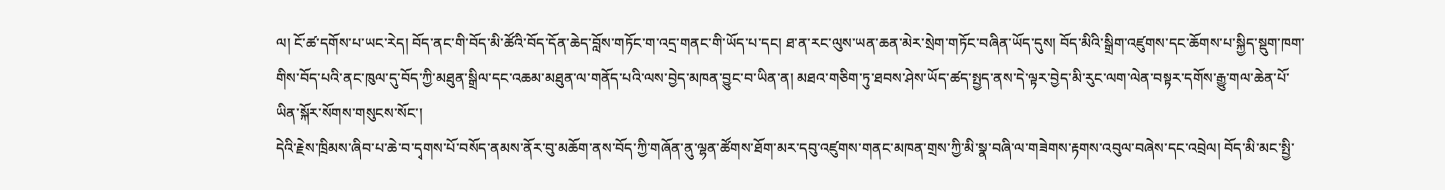ལ། ངོ་ཚ་དགོས་པ་ཡང་རེད། བོད་ནང་གི་བོད་མི་ཚོའི་བོད་དོན་ཆེད་བློས་གཏོང་ག་འདྲ་གནང་གི་ཡོད་པ་དང། ཐ་ན་རང་ལུས་ཡན་ཆན་མེར་སྲེག་གཏོང་བཞིན་ཡོད་དུས། བོད་མིའི་སྒྲིག་འཛུགས་དང་ཆོགས་པ་སྐྱིད་སྡུག་ཁག་གིས་བོད་པའི་ནང་ཁུལ་དུ་བོད་ཀྱི་མཐུན་སྒྲིལ་དང་འཆམ་མཐུན་ལ་གནོད་པའི་ལས་བྱེད་མཁན་བྱུང་བ་ཡིན་ན། མཐའ་གཅིག་ཏུ་ཐབས་ཤེས་ཡོད་ཚད་སྤྱད་ནས་དེ་ལྟར་བྱེད་མི་རུང་ལག་ལེན་བསྟར་དགོས་རྒྱུ་གལ་ཆེན་པོ་ཡིན་སྐོར་སོགས་གསུངས་སོང་།
དེའི་རྗེས་ཁྲིམས་ཞིབ་པ་ཆེ་བ་དྭགས་པོ་བསོད་ནམས་ནོར་བུ་མཆོག་ནས་བོད་ཀྱི་གཞོན་ནུ་ལྷན་ཚོགས་ཐོག་མར་དབུ་འཛུགས་གནང་མཁན་གྲས་ཀྱི་མི་སྣ་བཞི་ལ་གཟེགས་རྟགས་འབུལ་བཞེས་དང་འབྲེལ། བོད་མི་མང་སྤྱི་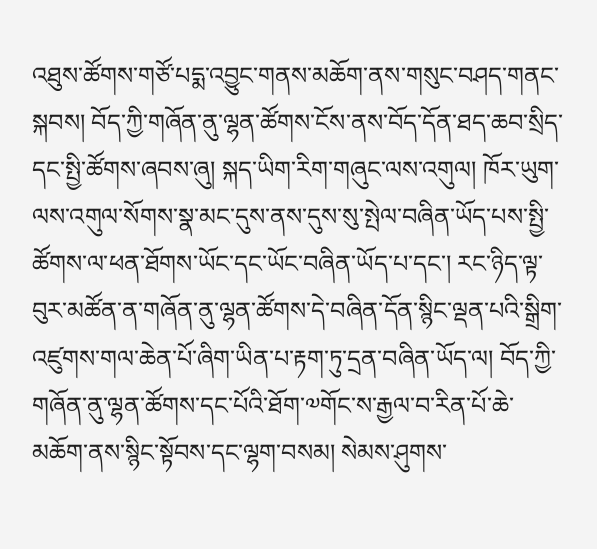འཐུས་ཚོགས་གཙོ་པདྨ་འབྱུང་གནས་མཆོག་ནས་གསུང་བཤད་གནང་སྐབས། བོད་ཀྱི་གཞོན་ནུ་ལྷན་ཚོགས་ངོས་ནས་བོད་དོན་ཐད་ཆབ་སྲིད་དང་སྤྱི་ཚོགས་ཞབས་ཞུ། སྐད་ཡིག་རིག་གཞུང་ལས་འགུལ། ཁོར་ཡུག་ལས་འགུལ་སོགས་སྣ་མང་དུས་ནས་དུས་སུ་སྤེལ་བཞིན་ཡོད་པས་སྤྱི་ཚོགས་ལ་ཕན་ཐོགས་ཡོང་དང་ཡོང་བཞིན་ཡོད་པ་དང་། རང་ཉིད་ལྟ་བུར་མཚོན་ན་གཞོན་ནུ་ལྷན་ཚོགས་དེ་བཞིན་དོན་སྙིང་ལྡན་པའི་སྒྲིག་འཛུགས་གལ་ཆེན་པོ་ཞིག་ཡིན་པ་རྟག་ཏུ་དྲན་བཞིན་ཡོད་ལ། བོད་ཀྱི་གཞོན་ནུ་ལྷན་ཚོགས་དང་པོའི་ཐོག་༧གོང་ས་རྒྱལ་བ་རིན་པོ་ཆེ་མཆོག་ནས་སྙིང་སྟོབས་དང་ལྷག་བསམ། སེམས་ཤུགས་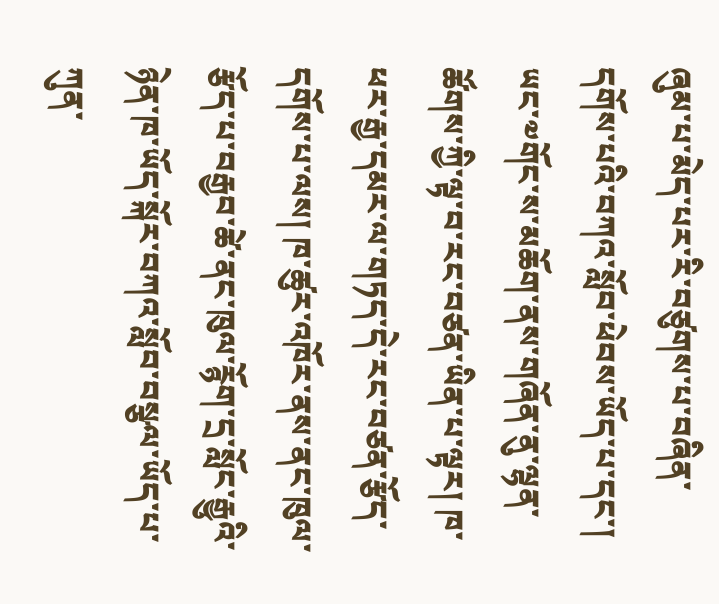ཞུམ་པ་མེད་པར་རི་བཙུགས་པ་བཞིན་དགོས་པའི་བཀའ་སློབ་ཕེབས་ཡོད་པ་དང་། ཡང་༧གོང་ས་མཆོག་ནས་གཞོན་ནུ་ལྷན་ཚོགས་ཀྱི་ལྟ་བ་རང་བཙན་ཡིན་པ་ལྟར། ཁ་ཕར་རྒྱ་དམར་ལ་གཏད་དེ་རང་བཙན་རྩོད་དགོས་པ་ལས། ཁ་ཚུར་འཁོར་ནས་ནང་ཁུལ་རྩོད་པ་བརྒྱབ་ཚེ་ནང་ཁུལ་རྙོག་དྲ་སློང་རྒྱུའི་ཉེན་ཁ་ཡོད་སྐོར་བཀའ་སློབ་བསྩལ་ཡོད་པ་ཀུན་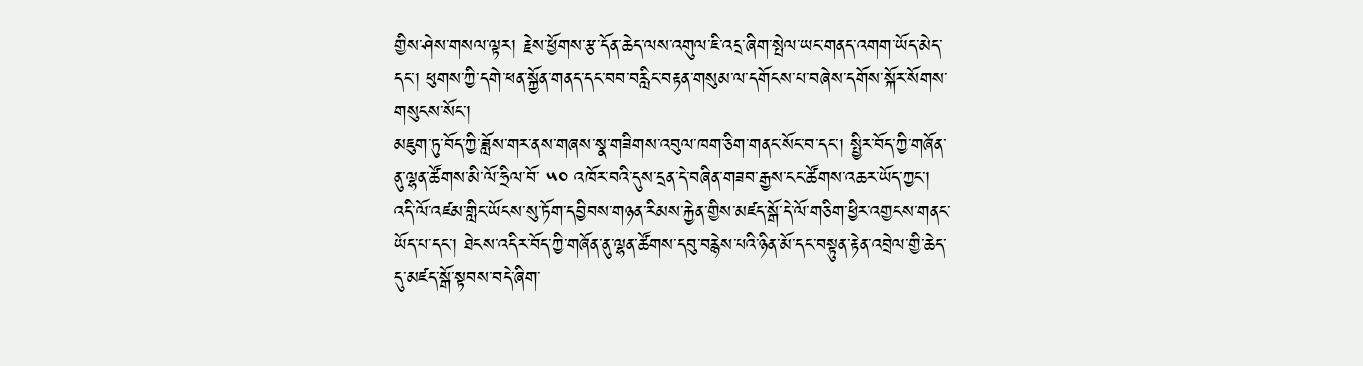གྱིས་ཤེས་གསལ་ལྟར། རྗེས་ཕྱོགས་རྩ་དོན་ཆེད་ལས་འགུལ་ཇི་འདྲ་ཞིག་སྤེལ་ཡང་གནད་འགག་ཡོད་མེད་དང་། ཕུགས་ཀྱི་དགེ་ཕན་སྐྱོན་གནད་དང་བབ་བརླིང་བརྟན་གསུམ་ལ་དགོངས་པ་བཞེས་དགོས་སྐོར་སོགས་གསུངས་སོང་།
མཇུག་ཏུ་བོད་ཀྱི་ཟློས་གར་ནས་གཞས་སྣ་གཟིགས་འབུལ་ཁག་ཅིག་གནང་སོང་བ་དང་། སྤྱིར་བོད་ཀྱི་གཞོན་ནུ་ལྷན་ཚོགས་མི་ལོ་ཧྲིལ་བོ་ ༥༠ འཁོར་བའི་དུས་དྲན་དེ་བཞིན་གཟབ་རྒྱས་ངང་ཚོགས་འཆར་ཡོད་ཀྱང་། འདི་ལོ་འཛམ་གླིང་ཡོངས་སུ་ཏོག་དབྱིབས་གཉན་རིམས་རྐྱེན་གྱིས་མཛད་སྒོ་དེ་ལོ་གཅིག་ཕྱིར་འགྱངས་གནང་ཡོད་པ་དང་། ཐེངས་འདིར་བོད་ཀྱི་གཞོན་ནུ་ལྷན་ཚོགས་དབུ་བརྙེས་པའི་ཉིན་མོ་དང་བསྟུན་རྟེན་འབྲེལ་གྱི་ཆེད་དུ་མཛད་སྒོ་སྟབས་བདེ་ཞིག་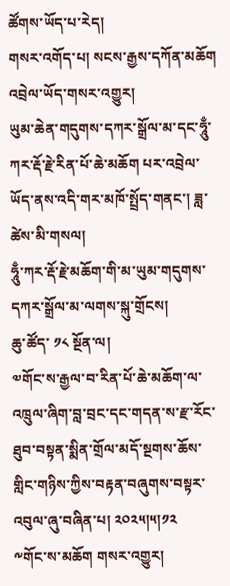ཚོགས་ཡོད་པ་རེད།
གསར་འགོད་པ། སངས་རྒྱས་དཀོན་མཆོག
འབྲེལ་ཡོད་གསར་འགྱུར།
ཡུམ་ཆེན་གདུགས་དཀར་སྒྲོལ་མ་དང་ཧཱུྃ་ཀར་རྡོ་རྗེ་རིན་པོ་ཆེ་མཆོག པར་འབྲེལ་ཡོད་ནས་འདི་གར་མཁོ་སྤྲོད་གནང་། ཟླ་ཚེས་མི་གསལ།
ཧཱུྃ་ཀར་རྡོ་རྗེ་མཆོག་གི་མ་ཡུམ་གདུགས་དཀར་སྒྲོལ་མ་ལགས་སྐུ་གྲོངས།
ཆུ་ཚོད་ ༡༨ སྔོན་ལ།
༧གོང་ས་རྒྱལ་བ་རིན་པོ་ཆེ་མཆོག་ལ་འཁྲུལ་ཞིག་བླ་བྲང་དང་གདན་ས་རྫ་རོང་ཐུབ་བསྟན་སྨིན་གྲོལ་མདོ་སྔགས་ཆོས་གླིང་གཉིས་ཀྱིས་བརྟན་བཞུགས་བསྟར་འབུལ་ཞུ་བཞིན་པ། ༢༠༢༥།༥།༡༢
༸གོང་ས་མཆོག གསར་འགྱུར།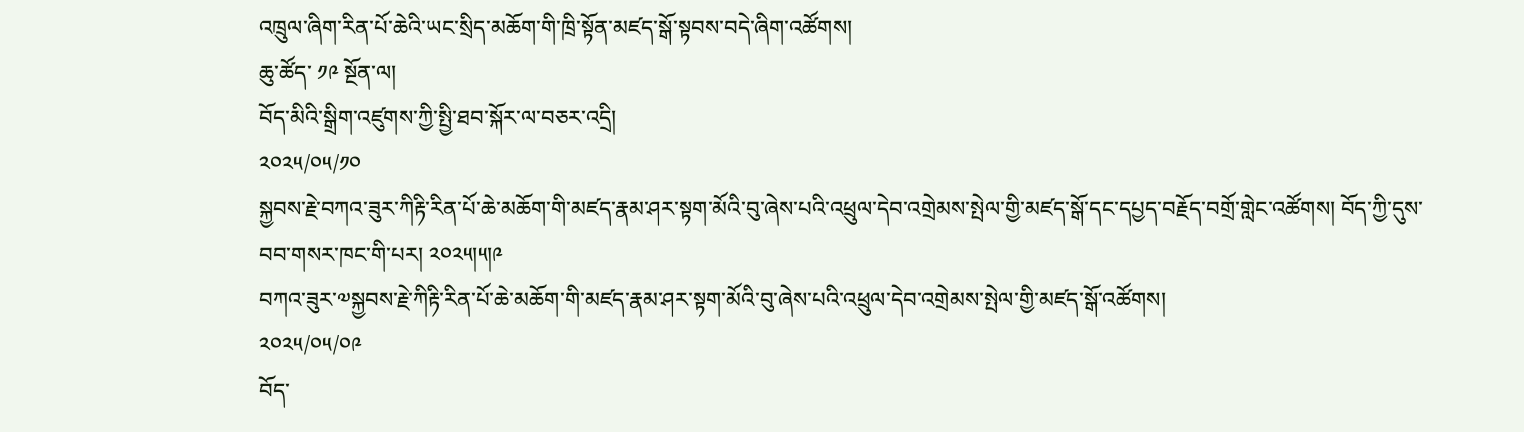འཁྲུལ་ཞིག་རིན་པོ་ཆེའི་ཡང་སྲིད་མཆོག་གི་ཁྲི་སྟོན་མཛད་སྒོ་སྟབས་བདེ་ཞིག་འཚོགས།
ཆུ་ཚོད་ ༡༩ སྔོན་ལ།
བོད་མིའི་སྒྲིག་འཛུགས་ཀྱི་སྤྱི་ཐབ་སྐོར་ལ་བཅར་འདྲི།
༢༠༢༥/༠༥/༡༠
སྐྱབས་རྗེ་བཀའ་ཟུར་ཀིརྟི་རིན་པོ་ཆེ་མཆོག་གི་མཛད་རྣམ་ཤར་སྟག་མོའི་བུ་ཞེས་པའི་འཕྲུལ་དེབ་འགྲེམས་སྤེལ་གྱི་མཛད་སྒོ་དང་དཔྱད་བརྗོད་བགྲོ་གླེང་འཚོགས། བོད་ཀྱི་དུས་བབ་གསར་ཁང་གི་པར། ༢༠༢༥།༥།༩
བཀའ་ཟུར་༧སྐྱབས་རྗེ་ཀིརྟི་རིན་པོ་ཆེ་མཆོག་གི་མཛད་རྣམ་ཤར་སྟག་མོའི་བུ་ཞེས་པའི་འཕྲུལ་དེབ་འགྲེམས་སྤེལ་གྱི་མཛད་སྒོ་འཚོགས།
༢༠༢༥/༠༥/༠༩
བོད་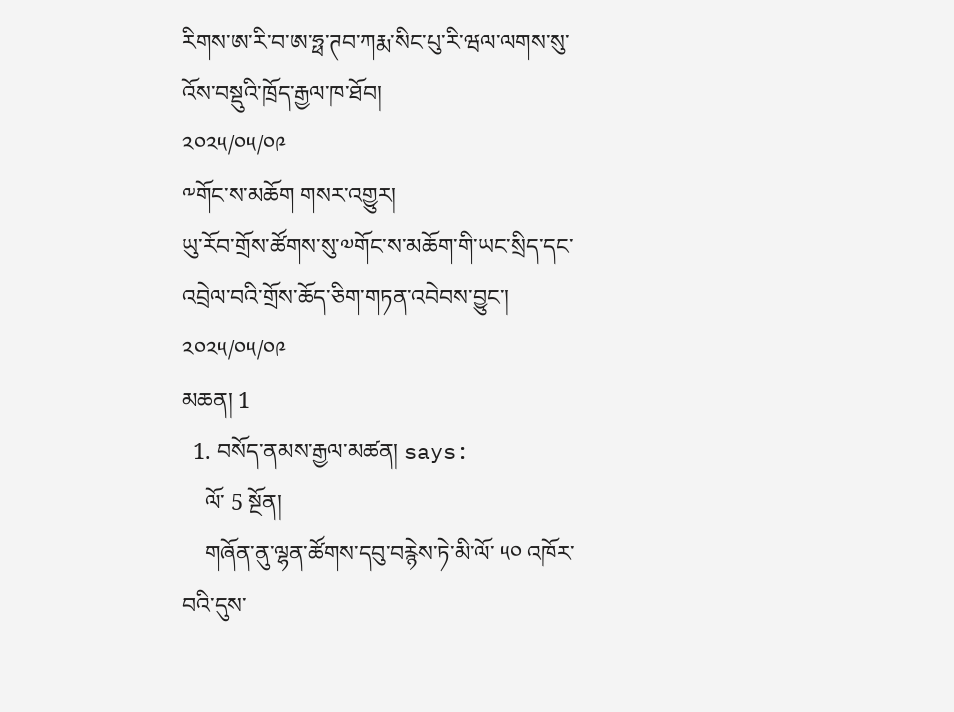རིགས་ཨ་རི་བ་ཨ་ཧྥ་ཊབ་ཀརྨ་སིང་པུ་རི་ཝལ་ལགས་སུ་འོས་བསྡུའི་ཁྲོད་རྒྱལ་ཁ་ཐོབ།
༢༠༢༥/༠༥/༠༩
༸གོང་ས་མཆོག གསར་འགྱུར།
ཡུ་རོབ་གྲོས་ཚོགས་སུ་༧གོང་ས་མཆོག་གི་ཡང་སྲིད་དང་འབྲེལ་བའི་གྲོས་ཆོད་ཅིག་གཏན་འབེབས་བྱུང་།
༢༠༢༥/༠༥/༠༩
མཆན། 1
  1. བསོད་ནམས་རྒྱལ་མཚན། says:
    ལོ་ 5 སྔོན།
    གཞོན་ནུ་ལྷན་ཚོགས་དབུ་བརྙེས་ཏེ་མི་ལོ་ ༥༠ འཁོར་བའི་དུས་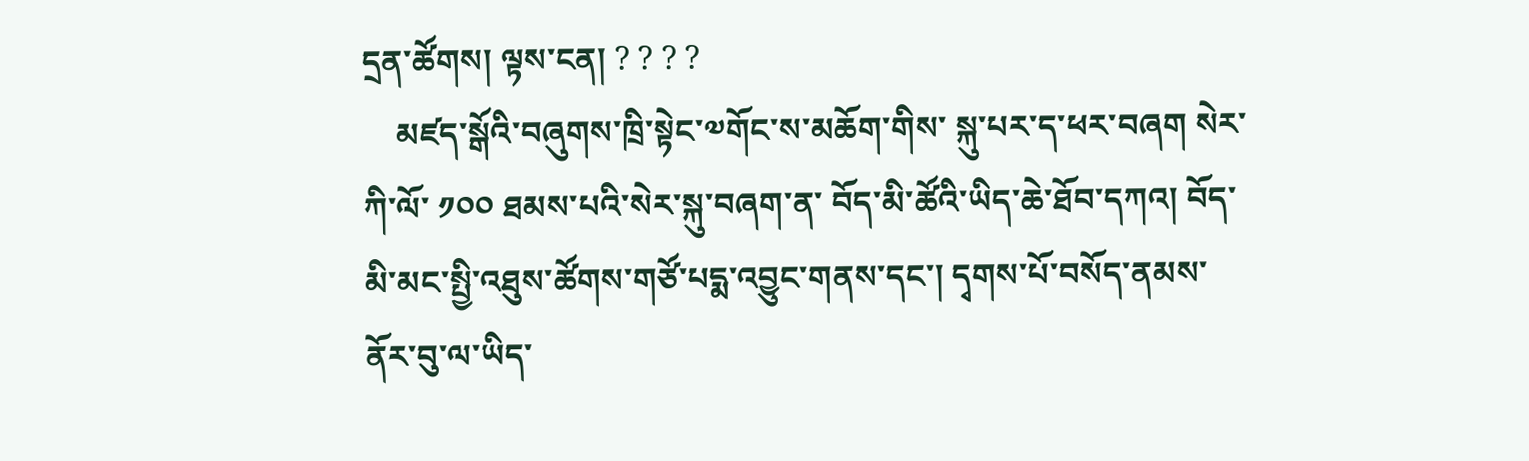དྲན་ཚོགས། ལྟས་ངན། ? ? ? ?
    མཛད་སྒོའི་བཞུགས་ཁྲི་སྟེང་༧གོང་ས་མཆོག་གིས་ སྐུ་པར་ད་ཕར་བཞག སེར་ཀི་ལོ་ ༡༠༠ ཐམས་པའི་སེར་སྐུ་བཞག་ན་ བོད་མི་ཚོའི་ཡིད་ཆེ་ཐོབ་དཀའ། བོད་མི་མང་སྤྱི་འཐུས་ཚོགས་གཙོ་པདྨ་འབྱུང་གནས་དང་། དྭགས་པོ་བསོད་ནམས་ནོར་བུ་ལ་ཡིད་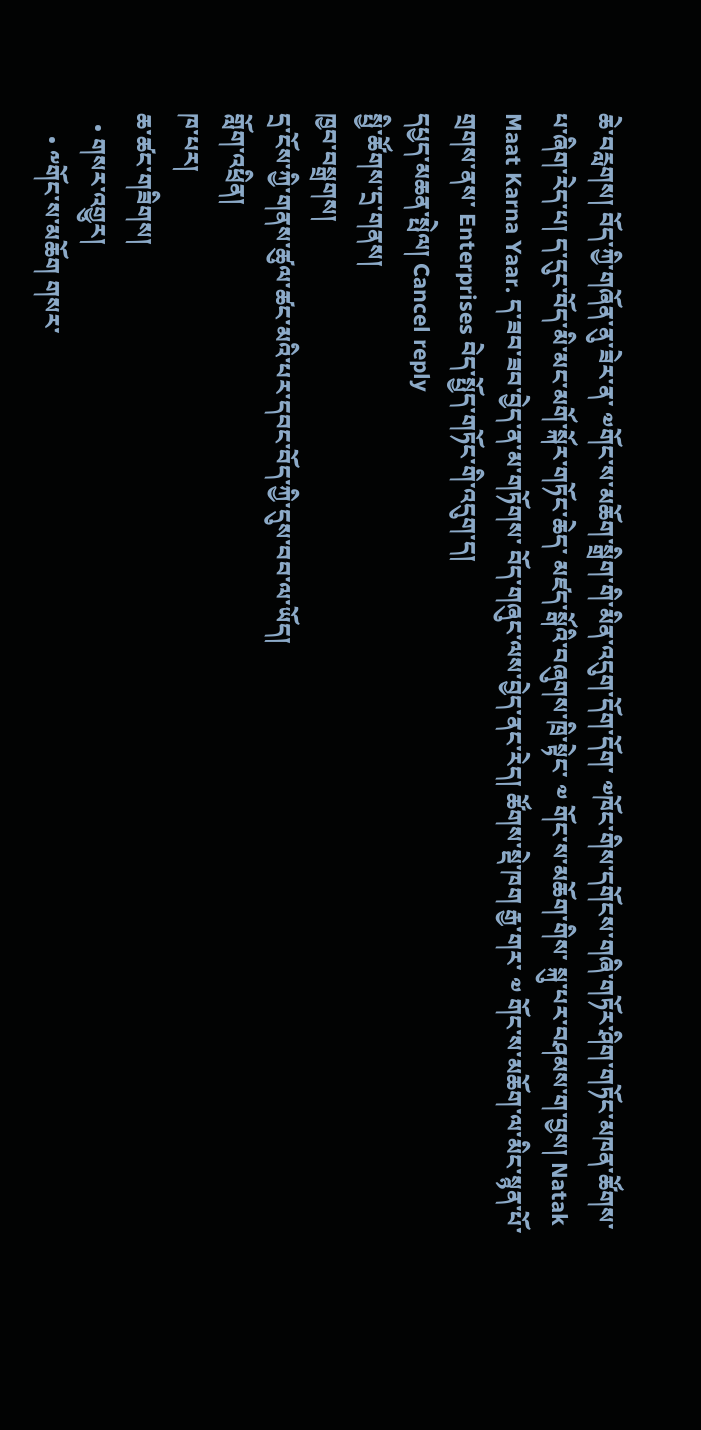ཆེ་བརླགས། བོད་ཀྱི་གཞོན་ནུ་ཟེར་ན་ ༧གོང་ས་མཆོག་སྒྲིག་གི་མིན་འདུག་དོག་དོག་ ༧ཁོང་གིས་དགོངས་གཞི་གཏོར་ཤིག་གཏོང་མཁན་ཚོགས་པ་ཞིག་རེད་པ། ད་དུང་བོད་མི་མང་མགོ་སྐོར་གཏོང་ཆེད་ མཛད་སྒོའི་བཞུགས་ཁྲི་སྟེང་ ༧ གོང་ས་མཆོག་གིས་ སྐུ་པར་བཤམས་ག་བྱས། Natak Maat Karna Yaar. ད་ཟབ་ཟབ་བྱེད་ན་མ་གཏོགས་ བོད་གཞུང་ལས་བྱེད་ནང་རེད། ཚོགས་སྡེ་ཁག རྒྱ་གར་ ༧ གོང་ས་མཆོག་ལ་མིང་སྙན་པོ་གྲགས་ནས་ Enterprises བེད་སྤྱོད་གཏོང་གི་འདུག་ད།
དཔྱད་མཆན་སྤེལ། Cancel reply
སྤྱི་ཚོགས་དྲ་གནས།
ཁྱབ་བསྒྲགས།
དྲ་ངོས་ཀྱི་གནས་ཚུལ་ཚང་མའི་པར་དབང་བོད་ཀྱི་དུས་བབ་ལ་ཡོད།
གློག་འཕྲིན།
ཁ་པར།
ཆ་ཚང་གཟིགས།
  • གསར་འགྱུར།
    • ༸གོང་ས་མཆོག གསར་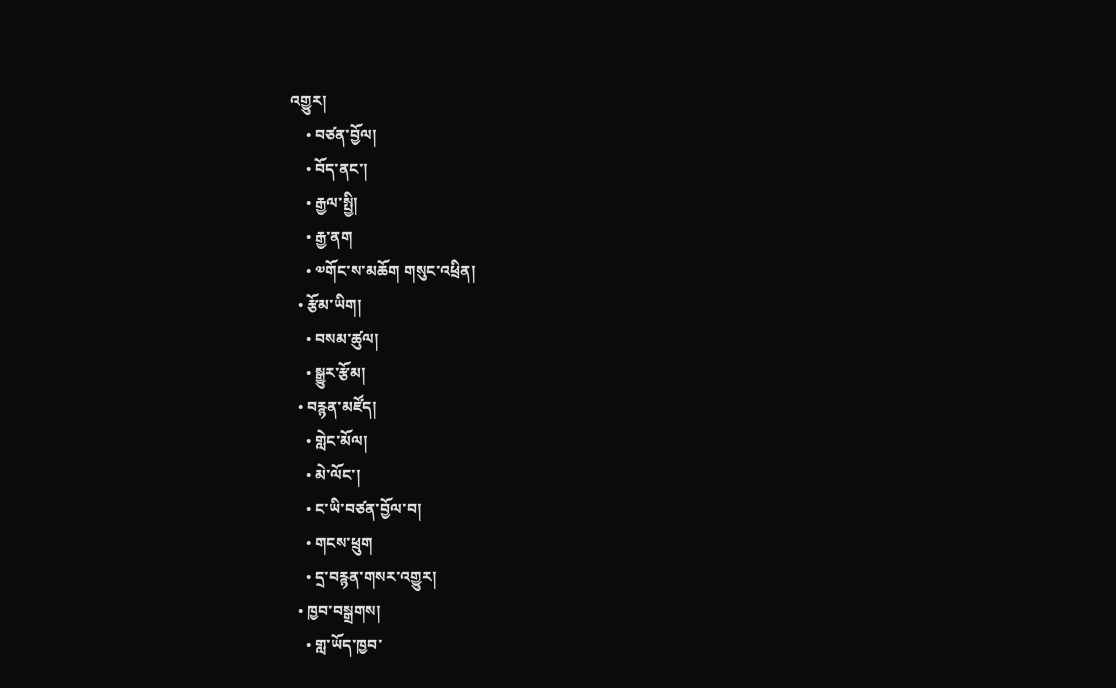འགྱུར།
    • བཙན་བྱོལ།
    • བོད་ནང་།
    • རྒྱལ་སྤྱི།
    • རྒྱ་ནག
    • ༧གོང་ས་མཆོག གསུང་འཕྲིན།
  • རྩོམ་ཡིག།
    • བསམ་ཚུལ།
    • སྒྱུར་རྩོམ།
  • བརྙན་མཛོད།
    • གླེང་མོལ།
    • མེ་ལོང་།
    • ང་ཡི་བཙན་བྱོལ་བ།
    • གངས་ཕྲུག
    • དྲ་བརྙན་གསར་འགྱུར།
  • ཁྱབ་བསྒྲགས།
    • གླ་ཡོད་ཁྱབ་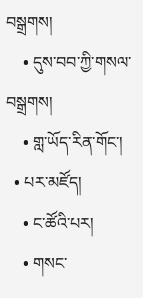བསྒྲགས།
    • དུས་བབ་ཀྱི་གསལ་བསྒྲགས།
    • གླ་ཡོད་རིན་གོང་།
  • པར་མཛོད།
    • ང་ཚོའི་པར།
    • གསང་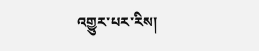འགྱུར་པར་རིས།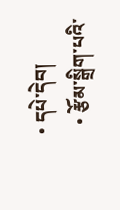• དཔེ་དེབ།
  • རྩོམ་སྒྲིག་པའི་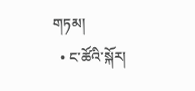གཏམ།
  • ང་ཚོའི་སྐོར།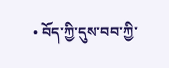• བོད་ཀྱི་དུས་བབ་ཀྱི་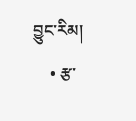བྱུང་རིམ།
    • རྩ་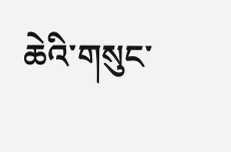ཆེའི་གསུང་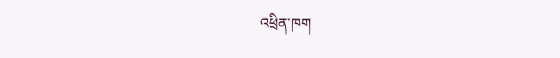འཕྲིན་ཁག